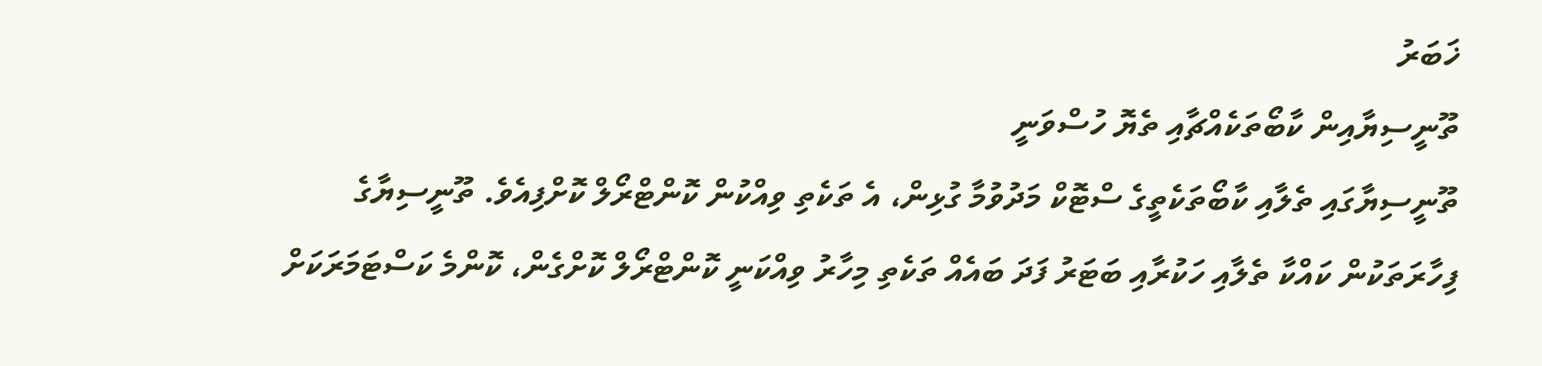ޚަބަރު
ތޫނީސިޔާއިން ކާބޯތަކެއްޗާއި ތެޔޮ ހުސްވަނީ
ތޫނީސިޔާގައި ތެލާއި ކާބޯތަކެތީގެ ސްޓޮކް މަދުވުމާ ގުޅިން، އެ ތަކެތި ވިއްކުން ކޮންޓްރޯލް ކޮށްފިއެވެ. ތޫނީސިޔާގެ ފިހާރަތަކުން ކައްކާ ތެލާއި ހަކުރާއި ބަޓަރު ފަދަ ބައެއް ތަކެތި މިހާރު ވިއްކަނީ ކޮންޓްރޯލް ކޮށްގެން، ކޮންމެ ކަސްޓަމަރަކަށް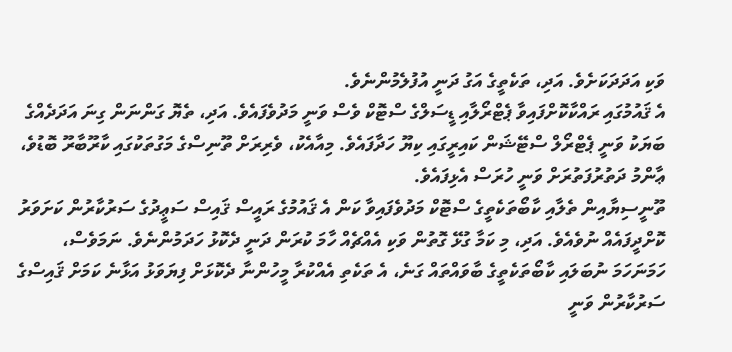ވަކި އަދަދަކަށެވެ. އަދި، ތަކެތީގެ އަގު ދަނީ އުފުލެމުންނެވެ.
އެ ޤައުމުގައި ރައްކާކޮށްފައިވާ ޕެޓްރޯލާއި ޑީސަލްގެ ސްޓޮކް ވެސް ވަނީ މަދުވެފައެވެ. އަދި، ތެޔޮ ގަންނަން ގިނަ އަދަދެއްގެ ބަޔަކު ވަނީ ޕެޓްރޯލް ސްޓޭޝަން ކައިރީގައި ކިޔޫ ހަދާފައެވެ. މިއާއެކު، ވެރިރަށް ތޫނިސްގެ މަގުތަކުގައި ކާރޫބާރޫ ބޮޑުވެ، ޢާންމު ދަތުރުފަތުރަށް ވަނީ ހުރަސް އެޅިފައެވެ.
ތޫނީސިޔާއިން ތެލާއި ކާބޯތަކެތީގެ ސްޓޮކް މަދުވެފައިވާ ކަން އެ ޤައުމުގެ ރައީސް ޤައިސް ސަޢީދުގެ ސަރުކާރުން ކަށަވަރު ކޮށްދީފައެއް ނުވެއެވެ. އަދި، މި ކަމާ ގުޅޭ ގޮތުން ވަކި އެއްޗެއް ހާމަ ކުރަން ދަނީ ދެކޮޅު ހަދަމުންނެވެ. ނަމަވެސް، ހަމަނަހަމަ ނުބަލައި ކާބޯތަކެތީގެ ބާވައްތައް ގަނެ، އެ ތަކެތި އެއްކުރާ މީހުންނާ ދެކޮޅަށް ފިޔަވަޅު އަޅާނެ ކަމަށް ޤައިސްގެ ސަރުކާރުން ވަނީ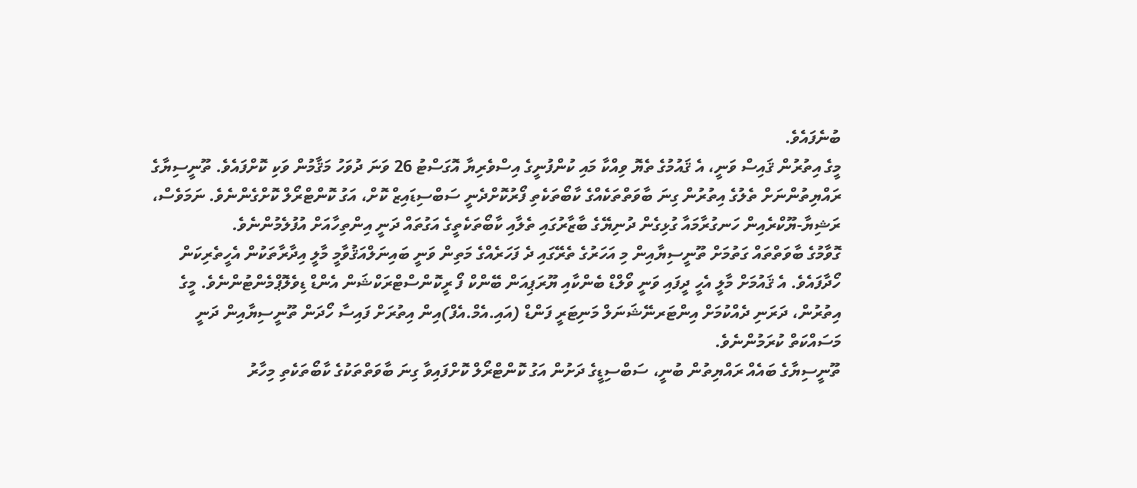ބުނެފައެވެ.
މީގެ އިތުރުން ޤައިސް ވަނީ، އެ ޤައުމުގެ ތެޔޮ ވިއްކާ މައި ކުންފުނީގެ އިސްވެރިޔާ އޮގަސްޓު 26 ވަނަ ދުވަހު މަޤާމުން ވަކި ކޮށްފައެވެ. ތޫނީސިޔާގެ ރައްޔިތުންނަށް ތެލުގެ އިތުރުން ގިނަ ބާވަތްތަކެއްގެ ކާބޯތަކެތި ފޯރުކޮށްދެނީ ސަބްސިޑައިޒް ކޮށް، އަގު ކޮންޓްރޯލް ކޮށްގެންނެވެ. ނަމަވެސް، ރަޝިޔާ-ޔޫކްރެއިން ހަނގުރާމައާ ގުޅިގެން ދުނިޔޭގެ ބާޒާރުގައި ތެލާއި ކާބޯތަކެތީގެ އަގުތައް ދަނީ އިންތިހާއަށް އުފުލެމުންނެވެ.
ގޮވާމުގެ ބާވަތްތައް ގަތުމަށް ތޫނީސިޔާއިން މި އަހަރުގެ ތެރޭގައި ދެ ފަހަރެއްގެ މަތިން ވަނީ ބައިނަލްއަޤުވާމީ މާލީ އިދާރާތަކުން އެހީތެރިކަން ހޯދާފައެވެ. އެ ޤައުމަށް މާލީ އެހީ ދީފައި ވަނީ ވޯލްޑް ބެންކާއި ޔޫރަޕިއަން ބޭންކް ފޯ ރީކޮންސްޓްރަކްޝަން އެންޑް ޑިވެލޮޕްމެންޓުންނެވެ. މީގެ އިތުރުން، ދަރަނި ދެއްކުމަށް އިންޓަރނޭޝަނަލް މަނިޓަރީ ފަންޑް (އައި.އެމް.އެފް)އިން އިތުރަށް ފައިސާ ހޯދަން ތޫނީސިޔާއިން ދަނީ މަސައްކަތް ކުރަމުންނެވެ.
ތޫނީސިޔާގެ ބައެއް ރައްޔިތުން ބުނީ، ސަބްސިޑީގެ ދަށުން އަގު ކޮންޓްރޯލް ކޮށްފައިވާ ގިނަ ބާވަތްތަކުގެ ކާބޯތަކެތި މިހާރު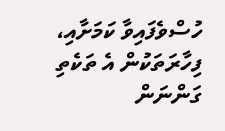ހުސްވެފައިވާ ކަމަށާއި، ފިހާރަތަކުން އެ ތަކެތި ގަންނަން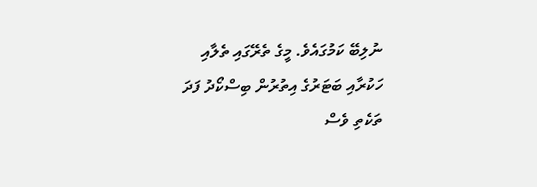ނުލިބޭ ކަމުގައެވެ. މީގެ ތެރޭގައި ތެލާއި ހަކުރާއި ބަޓަރުގެ އިތުރުން ބިސްކޯދު ފަދަ ތަކެތި ވެސް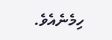ހިމެނެއެވެ.